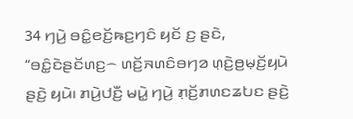34 ꤚꤣꤧ꤬ ꤋꤢꤨ꤭ꤕꤢꤩ꤬ꤒꤢ꤬ꤚꤢꤨ ꤟꤢꤩ ꤢ꤬ ꤔꤢꤧ, “ꤋꤢꤨ꤭ꤢꤧꤔꤢꤩꤛꤢ꤬꤮ ꤛꤢꤩ꤬ꤏꤛꤢꤨꤋꤚꤤ ꤛ꤫ꤢꤧ꤬ꤥ꤬ꤗ꤫ꤢꤩ꤬ꤟꤣꤧ ꤔꤢꤧ꤬ ꤟꤣꤧ꤯ ꤊꤣꤧ꤬ꤓꤢꤪ꤬ ꤗꤣꤧ꤭ ꤚꤣꤧ꤬ ꤊ꤫ꤢꤩ꤬ꤊꤛꤢꤘꤝꤢ ꤔꤢꤧ꤬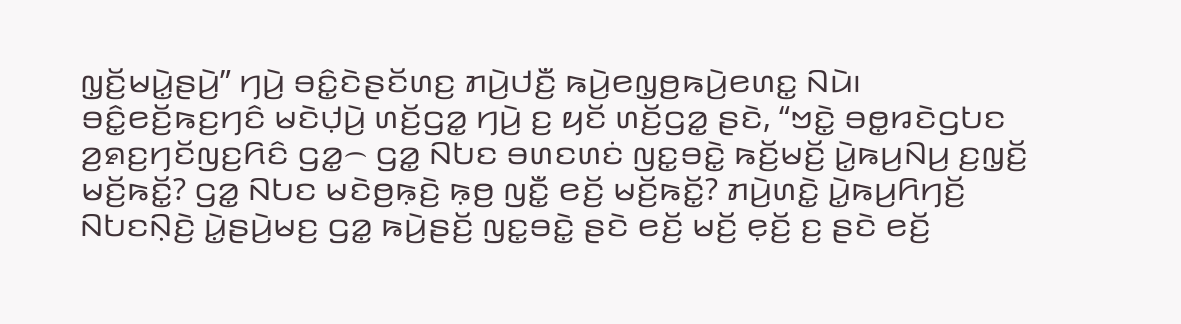ꤜ꤫ꤢꤩ꤬ꤗꤣꤧ꤭ꤔꤣꤧ꤬” ꤚꤣꤧ꤬ ꤋꤢꤨ꤭ꤢꤧꤔꤢꤩꤛꤢ꤬ ꤊꤣꤧ꤬ꤓꤢꤪ꤬ ꤒꤣꤧ꤬ꤕꤜ꤫ꤥ꤬ꤒꤣꤧ꤬ꤕꤛꤢ꤭ ꤡꤣꤧ꤯
ꤋꤢꤨ꤭ꤕꤢꤩ꤬ꤒꤢ꤬ꤚꤢꤨ ꤗꤢꤧꤓ꤫ꤣꤧ꤬ ꤛꤢꤩ꤬ꤞꤤ꤭ ꤚꤣꤧ꤬ ꤢ꤬ ꤟꤢꤩ ꤛꤢꤩ꤬ꤞꤤ꤭ ꤔꤢꤧ, “ꤠꤢꤧ꤭ ꤋꤥ꤭ꤙꤢꤧꤞꤝꤢ ꤤ꤬ꤎꤢ꤬ꤚꤢꤩꤜꤢ꤬ꤖꤢꤨ ꤞꤤ꤭꤮ ꤞꤤ꤭ ꤡꤝꤢ ꤋꤛꤢꤛꤢꤦ ꤜꤢ꤭ꤋꤢꤧ꤭ ꤒꤢꤩ꤬ꤗꤢꤩ꤬ ꤣꤧ꤭ꤒꤣ꤬ꤡꤣ꤬ ꤢ꤬ꤜ꤫ꤢꤩ꤬ ꤗꤢꤩ꤬ꤒꤢꤩ꤭? ꤞꤤ꤭ ꤡꤝꤢ ꤗꤢꤧꤥ꤬ꤒ꤫ꤢꤧ꤬ ꤒ꤫ꤥ꤬ ꤜꤢꤪ꤭ ꤕꤢꤩ꤬ ꤗꤢꤩ꤬ꤒꤢꤩ꤭? ꤊꤣꤧ꤬ꤛꤢꤧ꤭ ꤣꤧ꤭ꤒꤣ꤬ꤖꤚꤢꤩ꤬ ꤡꤝꤢꤡ꤫ꤢꤧ꤬ ꤣꤧ꤭ꤔꤣꤧ꤬ꤗꤢ꤬ ꤞꤤ꤭ ꤒꤣꤧ꤬ꤔꤢꤩ꤬ ꤜꤢ꤭ꤋꤢꤧ꤭ ꤔꤢꤧ ꤕꤢꤩ꤬ ꤗꤢꤩ꤬ ꤕ꤫ꤢꤩ꤬ ꤢ꤬ ꤔꤢꤧ ꤕꤢꤩ꤬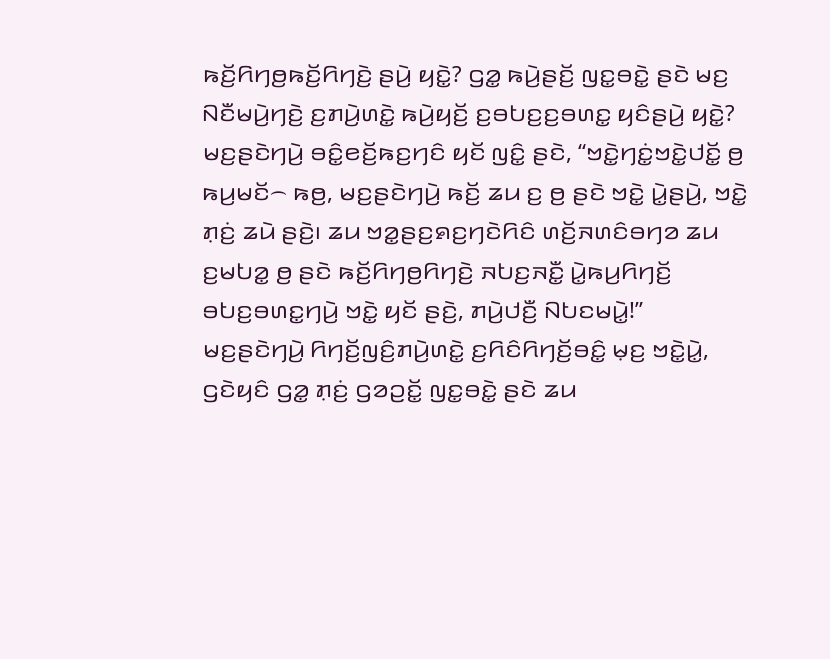ꤒꤢꤩ꤬ꤖꤚꤥ꤬ꤒꤢꤩ꤬ꤖꤚꤢꤧ꤬ ꤔꤣꤧ꤬ ꤟꤢꤧ꤭? ꤞꤤ꤭ ꤒꤣꤧ꤬ꤔꤢꤩ꤬ ꤜꤢ꤭ꤋꤢꤧ꤭ ꤔꤢꤧ ꤗꤢ꤬ ꤡꤢꤪꤗꤣꤧ꤬ꤚꤢꤧ꤬ ꤢ꤬ꤊꤣꤧ꤬ꤛꤢꤧ꤭ ꤒꤣꤧ꤬ꤟꤢꤩ꤬ ꤢ꤬ꤋꤝꤢ꤬ꤢ꤬ꤋꤛꤢ꤭ ꤟꤢꤨꤔꤣꤧ꤬ ꤟꤢꤧ꤭?
ꤗꤢ꤬ꤔꤢꤧꤚꤣꤧ꤬ ꤋꤢꤨ꤭ꤕꤢꤩ꤬ꤒꤢ꤬ꤚꤢꤨ ꤟꤢꤩ ꤜꤢꤨ꤭ ꤔꤢꤧ, “ꤠꤢꤧ꤭ꤚꤢꤦ꤭ꤠꤢꤧ꤭ꤓꤢꤩ꤭ ꤥ꤬ ꤒꤣ꤬ꤗꤢꤩ꤮ ꤒꤥ꤬, ꤗꤢ꤬ꤔꤢꤧꤚꤣꤧ꤬ ꤒꤢꤩ꤬ ꤘꤣ ꤢ꤬ ꤥ꤬ ꤔꤢꤧ ꤠꤢꤧ꤭ ꤣꤧ꤭ꤔꤣꤧ꤬, ꤠꤢꤧ꤭ ꤊ꤫ꤢꤦ꤬ ꤘꤣꤧ ꤔꤢꤧ꤬꤯ ꤘꤣ ꤠꤤ꤭ꤔꤢ꤬ꤎꤢ꤬ꤚꤢꤧꤖꤢꤨ ꤛꤢꤩ꤬ꤏꤛꤢꤨꤋꤚꤤ ꤘꤣ ꤢ꤬ꤗꤝꤤ꤭ ꤥ꤬ ꤔꤢꤧ ꤒꤢꤩ꤬ꤖꤚꤥ꤬ꤖꤚꤢꤧ꤬ ꤏꤝꤢ꤬ꤏꤢꤪ꤭ ꤣꤧ꤭ꤒꤣ꤬ꤖꤚꤢꤩ꤬ ꤋꤝꤢ꤬ꤋꤛꤢ꤭ꤚꤣꤧ꤬ ꤠꤢꤧ꤭ ꤟꤢꤩ ꤔꤢꤧ꤬, ꤊꤣꤧ꤬ꤓꤢꤪ꤬ ꤡꤝꤢꤗꤣꤧ꤭!”
ꤗꤢ꤬ꤔꤢꤧꤚꤣꤧ꤬ ꤖꤚꤢꤩ꤬ꤜꤢꤨ꤬ꤊꤣꤧ꤬ꤛꤢꤧ꤭ ꤢ꤬ꤖꤢꤨꤖꤚꤢꤩ꤬ꤋꤢꤨ꤭ ꤗ꤫ꤢ꤬ ꤠꤢꤧ꤭ꤣꤧ꤭, ꤞꤢꤧꤟꤢꤨ ꤞꤤ꤭ ꤊ꤫ꤢꤦ꤬ ꤞꤤꤑꤢꤩ꤭ ꤜꤢ꤭ꤋꤢꤧ꤭ ꤔꤢꤧ ꤘꤣ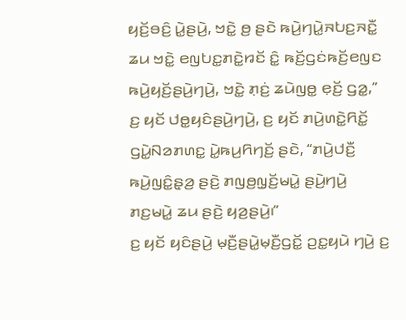ꤟꤢꤩ꤬ꤋꤢꤨ꤬ ꤣꤧ꤭ꤔꤣꤧ꤬, ꤠꤢꤧ꤭ ꤥ꤬ ꤔꤢꤧ ꤒꤣꤧ꤬ꤚꤣꤧ꤭ꤏꤝꤢ꤬ꤏꤢꤪ꤭ ꤘꤣ ꤠꤢꤧ꤭ ꤕꤜꤝꤢ꤭ꤊꤢꤧ꤭ꤙꤢꤩ ꤢꤨ꤭ ꤒꤢꤩ꤬ꤞꤢꤦꤒꤢꤩ꤬ꤕꤜꤢ ꤒꤣꤧ꤬ꤟꤢꤩ꤬ꤔꤣꤧ꤬ꤚꤣꤧ꤬, ꤠꤢꤧ꤭ ꤊ꤫ꤢꤦ꤬ ꤘꤣꤧꤜꤥ꤭ ꤕ꤫ꤢꤩ꤬ ꤞꤤ꤭,” ꤢ꤬ ꤟꤢꤩ ꤓꤥ꤭ꤟꤢꤨꤔꤣꤧ꤬ꤚꤣꤧ꤬, ꤢ꤬ ꤟꤢꤩ ꤊꤣꤧ꤬ꤛꤢꤧ꤭ꤖꤢꤩ꤭ ꤞꤣꤧ꤭ꤡꤤꤊꤛꤢ꤭ ꤣꤧ꤭ꤒꤣ꤬ꤖꤚꤢꤩ꤬ ꤔꤢꤧ, “ꤊꤣꤧ꤬ꤓꤢꤪ꤬ ꤒꤣꤧ꤬ꤜꤢꤨ꤭ꤔ꤫ꤤ꤬ ꤔꤢꤧ꤬ ꤊꤜꤥ꤬ꤜ꤫ꤢꤩ꤬ꤗꤣꤧ꤭ ꤔꤣꤧ꤬ꤚꤣꤧ꤬ ꤊꤢ꤬ꤗꤣꤧ꤭ ꤘꤣ ꤔꤢꤧ꤬ ꤟꤤ꤬ꤔꤣꤧ꤬꤯”
ꤢ꤬ ꤟꤢꤩ ꤟꤢꤨꤔꤣꤧ꤬ ꤗ꤫ꤢꤪ꤬ꤔꤣꤧ꤭ꤗ꤫ꤢꤪ꤬ꤞꤢꤩ꤭ ꤑꤢ꤭ꤟꤣꤧ ꤚꤣꤧ꤬ ꤢ꤬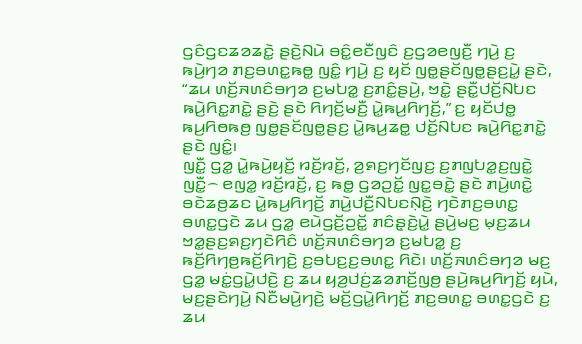ꤞꤢꤨꤞꤢꤘꤤꤘꤢꤧ꤭ ꤔꤢꤧ꤬ꤡꤣꤧ ꤋꤢꤨ꤭ꤕꤢꤪꤜꤢꤨ ꤢ꤬ꤞꤤꤕꤜꤢꤪ꤬ ꤚꤣꤧ꤬ ꤢ꤬ ꤒꤣꤧ꤬ꤚꤤ ꤊꤢ꤬ꤋꤛꤢ꤭ꤒꤥ꤭ ꤜꤢꤨ꤭ ꤚꤣꤧ꤬ ꤢ꤬ ꤟꤢꤩ ꤜꤥ꤭ꤔꤢꤩꤜꤥ꤭ꤔꤢ꤬ꤣꤧ꤭ ꤔꤢꤧ, “ꤘꤣ ꤛꤢꤩ꤬ꤏꤛꤢꤨꤋꤚꤤ ꤢ꤬ꤗꤝꤤ꤭ ꤢ꤬ꤊꤢꤨ꤭ꤔꤣꤧ꤬, ꤠꤢꤧ꤭ ꤔꤢꤪ꤭ꤓꤢꤩ꤬ꤡꤝꤢ ꤒꤣꤧ꤬ꤖꤢ꤭ꤊꤢꤧ꤭ ꤔꤢꤧ꤬ ꤔꤢꤧ ꤖꤚꤢꤩ꤬ꤗꤢꤪ꤬ ꤣꤧ꤭ꤒꤣ꤬ꤖꤚꤢꤩ꤬,” ꤢ꤬ ꤟꤢꤩꤓꤥ꤭ ꤒꤣ꤬ꤖꤥꤒꤥ꤬ ꤜꤥ꤭ꤔꤢꤩꤜꤥ꤭ꤔꤢ꤬ ꤣꤧ꤭ꤒꤣ꤬ꤘꤥ꤭ ꤓꤢꤩ꤬ꤡꤝꤢ ꤒꤣꤧ꤬ꤖꤢ꤭ꤊꤢꤧ꤭ ꤔꤢꤧ ꤜꤢꤨ꤭꤯
ꤜꤢꤪ꤭ ꤞꤤ꤭ ꤣꤧ꤭ꤒꤣꤧ꤬ꤟꤢꤩ꤬ ꤙꤢꤩ꤬ꤙꤢꤩ꤬, ꤤ꤬ꤎꤢ꤬ꤚꤢꤩꤜꤢ꤬ ꤢ꤬ꤊꤜꤝꤤ꤭ꤢ꤬ꤜꤢꤧ꤭ ꤜꤢꤪ꤭꤮ ꤕꤜꤤ꤭ ꤙꤢꤩ꤬ꤙꤢꤩ꤬, ꤢ꤬ ꤒꤥ꤭ ꤞꤤꤑꤢꤩ꤭ ꤜꤢ꤭ꤋꤢꤧ꤭ ꤔꤢꤧ ꤊꤣꤧ꤬ꤛꤢꤧ꤭ ꤋꤢꤧꤘꤥ꤬ꤘꤢ ꤣꤧ꤭ꤒꤣ꤬ꤖꤚꤢꤩ꤬ ꤊꤣꤧ꤬ꤓꤢꤪ꤬ꤡꤝꤢꤡ꤫ꤢꤧ꤬ ꤚꤢꤧꤊꤢ꤬ꤋꤛꤢ꤭ ꤋꤛꤢ꤭ꤞꤢꤧ ꤘꤣ ꤞꤤ꤭ ꤕꤣꤧꤞꤢꤩ꤬ꤑꤢꤩ꤭ ꤊꤢꤨꤔ꤫ꤢꤧ꤬ꤣꤧ꤭ ꤔꤣꤧ꤬ꤗꤢ꤬ ꤗ꤫ꤢ꤬ꤘꤣ ꤠꤤ꤭ꤔꤢ꤬ꤎꤢ꤬ꤚꤢꤧꤖꤢꤨ ꤛꤢꤩ꤬ꤏꤛꤢꤨꤋꤚꤤ ꤢ꤬ꤗꤝꤤ꤭ ꤢ꤬ ꤒꤢꤩ꤬ꤖꤚꤥ꤬ꤒꤢꤩ꤬ꤖꤚꤢꤧ꤬ ꤢ꤬ꤋꤝꤢ꤬ꤢ꤬ꤋꤛꤢ꤭ ꤖꤢꤧ꤯ ꤛꤢꤩ꤬ꤏꤛꤢꤨꤋꤚꤤ ꤗꤢ꤬ ꤞꤤ꤭ ꤗꤢꤦ꤭ꤞꤣꤧ꤭ꤓꤢꤧ꤬ ꤢ꤬ ꤘꤣ ꤟꤤ꤬ꤓꤢꤦ꤬ꤘꤤꤊꤢꤩ꤬ꤜꤥ꤬ ꤔꤣꤧ꤬ꤒꤣ꤬ꤖꤚꤢꤩ꤬ ꤟꤣꤧ, ꤗꤢ꤬ꤔꤢꤧꤚꤣꤧ꤬ ꤡꤢꤪꤗꤣꤧ꤬ꤚꤢꤧ꤬ ꤗꤢꤩ꤬ꤞꤣꤧ꤭ꤖꤚꤢꤩ꤬ ꤊꤢ꤬ꤋꤛꤢ꤭ ꤋꤛꤢ꤭ꤞꤢꤧ ꤢ꤬ ꤘꤣ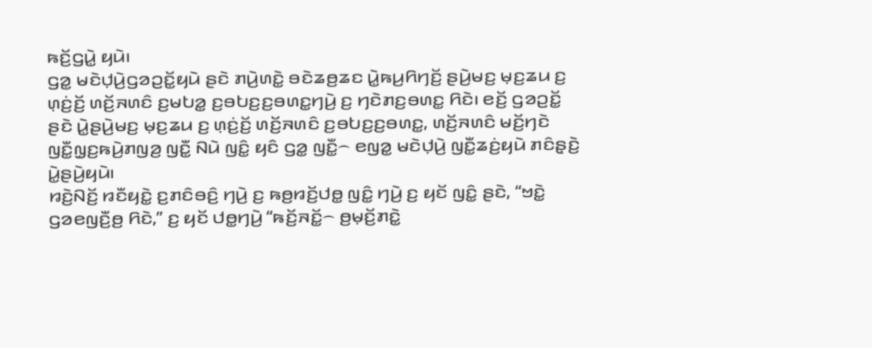ꤒꤢꤩ꤬ꤞꤣꤧ꤭ ꤟꤣꤧ꤯
ꤞꤤ꤭ ꤗꤢꤧꤓ꤫ꤣꤧ꤬ꤞꤤꤑꤢꤩ꤭ꤟꤣꤧ ꤔꤢꤧ ꤊꤣꤧ꤬ꤛꤢꤧ꤭ ꤋꤢꤧꤘꤥ꤬ꤘꤢ ꤣꤧ꤭ꤒꤣ꤬ꤖꤚꤢꤩ꤬ ꤔꤣꤧ꤬ꤗꤢ꤬ ꤗ꤫ꤢ꤬ꤘꤣ ꤢ꤬ ꤛ꤫ꤢꤦ꤬ꤢꤩ꤬ ꤛꤢꤩ꤬ꤏꤛꤢꤨ ꤢ꤬ꤗꤝꤤ꤭ ꤢ꤬ꤋꤝꤢ꤬ꤢ꤬ꤋꤛꤢ꤭ꤚꤣꤧ꤬ ꤢ꤬ ꤚꤢꤧꤊꤢ꤬ꤋꤛꤢ꤭ ꤖꤢꤧ꤯ ꤕꤢꤩ꤬ ꤞꤤꤑꤢꤩ꤭ ꤔꤢꤧ ꤣꤧ꤭ꤔꤣꤧ꤬ꤗꤢ꤬ ꤗ꤫ꤢ꤬ꤘꤣ ꤢ꤬ ꤛ꤫ꤢꤦ꤬ꤢꤩ꤬ ꤛꤢꤩ꤬ꤏꤛꤢꤨ ꤢ꤬ꤋꤝꤢ꤬ꤢ꤬ꤋꤛꤢ꤭, ꤛꤢꤩ꤬ꤏꤛꤢꤨ ꤗꤢꤩ꤬ꤚꤢꤧ ꤜꤢꤪ꤭ꤜ꤫ꤢ꤬ꤒꤣꤧ꤬ꤊꤜꤤ꤬ ꤜꤢꤪ꤭ ꤡꤣꤧ ꤜꤢꤨ꤭ ꤟꤢꤨ ꤞꤤ꤭ ꤜꤢꤪ꤭꤮ ꤕꤜꤤ꤭ ꤗꤢꤧꤓ꤫ꤣꤧ꤬ ꤜꤢꤪ꤭ꤘꤢꤦ꤬ꤟꤣꤧ ꤊꤢꤨꤔ꤫ꤢꤧ꤬ ꤣꤧ꤭ꤔꤣꤧ꤬ꤟꤣꤧ꤯
ꤙꤢꤧ꤬ꤡꤢꤩ꤬ ꤙꤢꤪꤟꤢꤧ꤭ ꤢ꤬ꤊꤢꤨꤋꤢꤨ꤬ ꤚꤣꤧ꤬ ꤢ꤬ ꤒꤥ꤬ꤙꤢꤩ꤬ꤓꤥ꤭ ꤜꤢꤨ꤭ ꤚꤣꤧ꤬ ꤢ꤬ ꤟꤢꤩ ꤜꤢꤨ꤭ ꤔꤢꤧ, “ꤠꤢꤧ꤭ ꤞꤤꤕꤜꤢꤪ꤬ꤥ꤬ ꤖꤢꤧ,” ꤢ꤬ ꤟꤢꤩ ꤓꤥ꤭ꤚꤣꤧ꤬ “ꤒꤢꤩ꤬ꤏꤢꤩ꤭꤮ ꤥ꤬ꤗ꤫ꤢꤩ꤬ꤊꤢꤧ꤭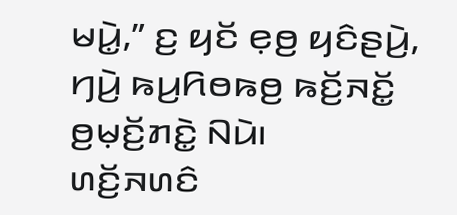ꤗꤣꤧ꤭,” ꤢ꤬ ꤟꤢꤩ ꤕ꤫ꤥ꤬ ꤟꤢꤨꤔꤣꤧ꤬, ꤚꤣꤧ꤬ ꤒꤣ꤬ꤖꤥꤒꤥ꤬ ꤒꤢꤩ꤬ꤏꤢꤩ꤭ ꤥ꤬ꤗ꤫ꤢꤩ꤬ꤊꤢꤧ꤭ ꤡꤣꤧ꤯
ꤛꤢꤩ꤬ꤏꤛꤢꤨ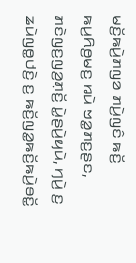ꤗꤢꤩ꤬ꤒꤣꤧ꤬ꤊꤜꤤ ꤊꤣꤧ꤬ꤜꤢꤨ ꤒꤢꤩ꤬ ꤒꤣ꤬ꤖꤥ꤬ꤗꤢ꤬ ꤙꤣꤧ ꤠꤤ꤭ꤊꤢ꤬ꤔꤢ, ꤊꤢꤧꤜꤢ꤬ꤜꤤ꤬ꤊ꤫ꤢꤩ꤬ ꤣꤧ꤭ꤔꤣꤧ꤬ꤟꤣꤧ, ꤚꤣꤧ꤬ ꤢ꤬ ꤘꤣꤧꤜꤥ꤭ꤓꤢꤧ꤬ ꤢ꤬ ꤒꤢꤩ꤬ꤜꤤ꤭ꤒꤢꤩ꤬ꤒꤣꤧ꤬ꤋꤢꤩ꤭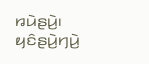ꤙꤣꤧꤔꤣꤧ꤬꤯ ꤟꤢꤨꤔꤣꤧ꤬ꤚꤣꤧ꤬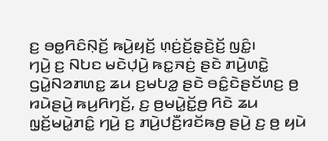ꤢ꤬ ꤋꤥ꤭ꤖꤢꤨꤡ꤫ꤢꤩ꤬ ꤒꤣꤧ꤬ꤟꤢꤩ꤬ ꤛ꤫ꤢꤦ꤬ꤢꤩ꤬ꤔ꤫ꤢꤧ꤬ꤢꤩ꤬ ꤜꤢꤨ꤭꤯
ꤚꤣꤧ꤬ ꤢ꤬ ꤡꤝꤢ ꤗꤢꤧꤓ꤫ꤣꤧ꤬ ꤒꤢ꤭ꤏꤢꤦ꤬ ꤔꤢꤧ ꤊꤣꤧ꤬ꤛꤢꤧ꤭ ꤞꤣꤧ꤭ꤡꤤꤊꤛꤢ꤭ ꤘꤣ ꤢ꤬ꤗꤝꤤ꤭ ꤔꤢꤧ ꤋꤢꤨ꤭ꤢꤧꤔꤢꤩꤛꤢ꤬ ꤥ꤬ ꤙꤣꤧꤔꤣꤧ꤬ ꤒꤣ꤬ꤖꤚꤢꤩ꤬, ꤢ꤬ ꤥ꤬ꤗꤣꤧ꤭ꤢꤩ꤭ꤥ꤬ ꤖꤢꤧ ꤘꤣ ꤜ꤫ꤢꤩ꤬ꤗꤣꤧ꤭ꤊꤢꤨ꤭ ꤚꤣꤧ꤬ ꤢ꤬ ꤊꤣꤧ꤬ꤓꤢꤪ꤬ꤙꤢꤩꤒꤥ꤬ ꤔꤣꤧ꤬ ꤢ꤬ ꤥ꤬ ꤟꤣꤧ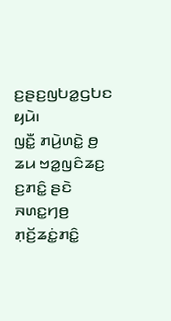ꤢ꤬ꤔꤢ꤬ꤜꤝꤤ꤭ꤞꤝꤢ ꤟꤣꤧ꤯
ꤜꤢꤪ꤭ ꤊꤣꤧ꤬ꤛꤢꤧ꤭ ꤥ꤬ ꤘꤣ ꤠꤤ꤭ꤜꤢꤨꤘꤢ꤬ ꤢ꤬ꤊꤢꤨ꤭ ꤔꤢꤧ ꤏꤛꤢ꤭ꤚꤥ꤬ ꤊ꤫ꤢꤩ꤬ꤘꤢꤦ꤭ꤊꤢꤨ꤭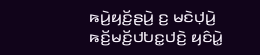ꤒꤣꤧ꤬ꤟꤢꤩ꤬ꤔꤣꤧ꤬ ꤢ꤬ ꤗꤢꤧꤓ꤫ꤣꤧ꤬ ꤒꤢꤩ꤬ꤗꤢꤩ꤬ꤓꤝꤢ꤭ꤓꤢꤧ꤬ ꤟꤢꤨꤣꤧ꤭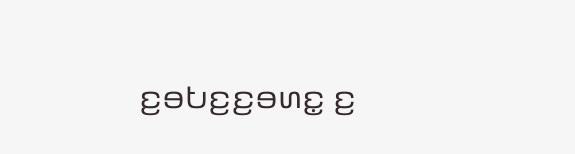ꤢ꤬ꤋꤝꤢ꤬ꤢ꤬ꤋꤛꤢ꤭ ꤢ꤬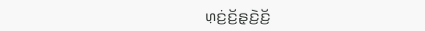ꤛ꤫ꤢꤦ꤬ꤢꤩ꤬ꤔ꤫ꤢꤧ꤬ꤢꤩ꤬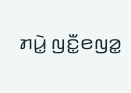ꤊꤣꤧ꤭ ꤜꤢꤪ꤭ꤕꤜꤤ꤭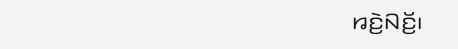ꤙꤢꤧ꤬ꤡꤢꤩ꤬꤯